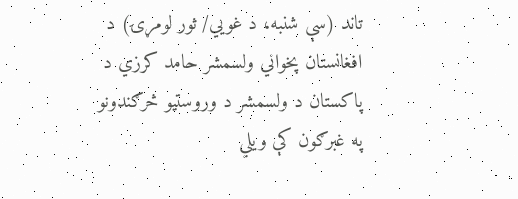تاند (سې شنبه، د غويي/ ثور لومړۍ) د افغانستان پخواني ولسمشر حامد کرزي د پاکستان د ولسمشر د وروستیو څرګندونو په غبرګون کې ویلي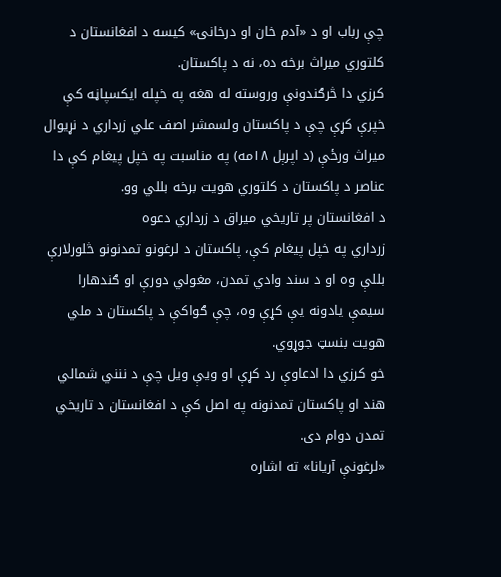چې رباب او د «آدم خان او درخانۍ» کیسه د افغانستان د کلتوري میراث برخه ده، نه د پاکستان.
کرزي دا څرګندونې وروسته له هغه په خپله ایکسپاڼه کې خپرې کړې چې د پاکستان ولسمشر اصف علي زرداري د نړیوال میراث ورځې (د اپرېل ۱۸مه) په مناسبت په خپل پیغام کې دا عناصر د پاکستان د کلتوري هویت برخه بللي وو.
د افغانستان پر تاریخي میراق د زرداري دعوه
زرداري په خپل پیغام کې، پاکستان د لرغونو تمدنونو څلورلارې بللې وه او د سند وادي تمدن، مغولي دورې او ګندهارا سیمې یادونه یې کړې وه، چې ګواکې د پاکستان د ملي هویت بنسټ جوړوي.
خو کرزي دا ادعاوې رد کړې او ویې ویل چې د ننني شمالي هند او پاکستان تمدنونه په اصل کې د افغانستان د تاریخي تمدن دوام دی.
«لرغونې آریانا» ته اشاره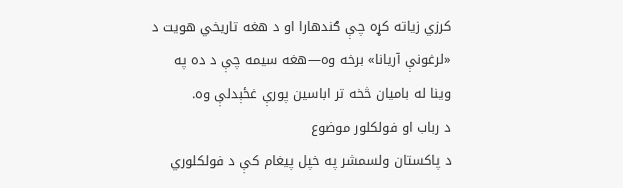کرزي زیاته کړه چې ګندهارا او د هغه تاریخي هویت د «لرغونې آریانا» برخه وه—هغه سیمه چې د ده په وینا له بامیان څخه تر اباسین پورې غځېدلې وه.
د رباب او فولکلور موضوع
د پاکستان ولسمشر په خپل پیغام کې د فولکلوري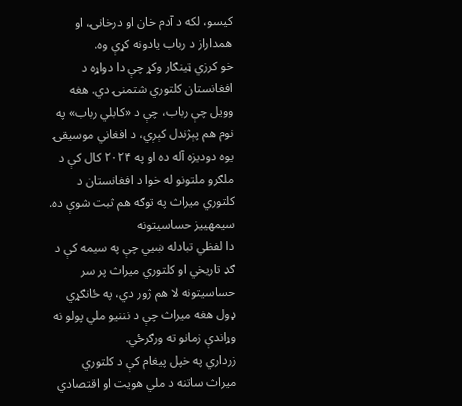کیسو، لکه د آدم خان او درخانۍ، او همداراز د رباب یادونه کړې وه.
خو کرزي ټینګار وکړ چې دا دواړه د افغانستان کلتوري شتمنۍ دي. هغه وویل چې رباب، چې د «کابلي رباب» په نوم هم پېژندل کېږي، د افغاني موسیقۍ یوه دودیزه آله ده او په ۲۰۲۴ کال کې د ملګرو ملتونو له خوا د افغانستان د کلتوري میراث په توګه هم ثبت شوې ده.
سیمهییز حساسیتونه
دا لفظي تبادله ښيي چې په سیمه کې د ګډ تاریخي او کلتوري میراث پر سر حساسیتونه لا هم ژور دي، په ځانګړي ډول هغه میراث چې د نننیو ملي پولو نه وړاندې زمانو ته ورګرځي.
زرداري په خپل پیغام کې د کلتوري میراث ساتنه د ملي هویت او اقتصادي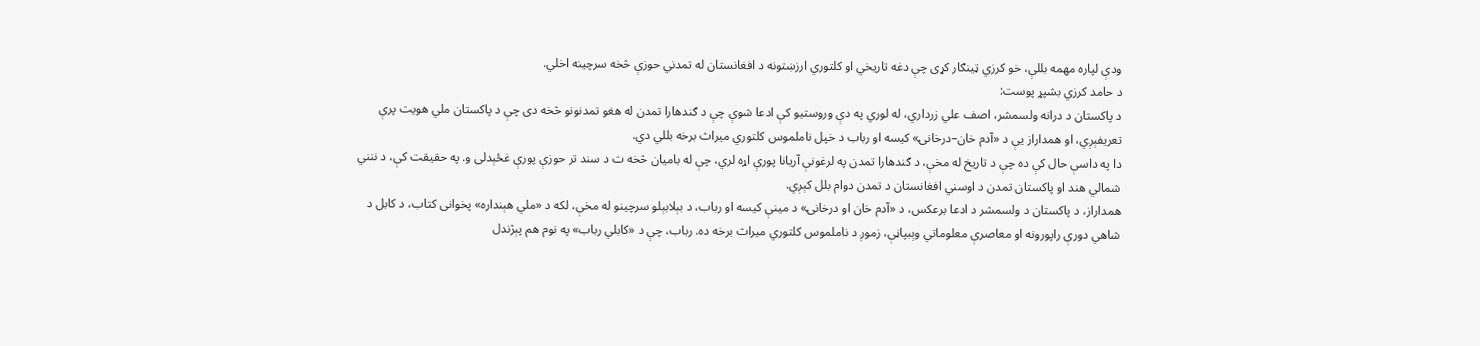ودې لپاره مهمه بللې، خو کرزي ټینګار کړی چې دغه تاریخي او کلتوري ارزښتونه د افغانستان له تمدني حوزې څخه سرچینه اخلي.
د حامد کرزي بشپړ پوست:
د پاکستان د درانه ولسمشر، اصف علي زرداري، له لوري په دې وروستیو کې ادعا شوې چې د ګندهارا تمدن له هغو تمدنونو څخه دی چې د پاکستان ملي هویت پرې تعریفېږي، او همداراز یې د «آدم خان–درخانۍ» کیسه او رباب د خپل ناملموس کلتوري میراث برخه بللي دي.
دا په داسې حال کې ده چې د تاریخ له مخې، د ګندهارا تمدن په لرغونې آریانا پورې اړه لري، چې له بامیان څخه ت د سند تر حوزې پورې غځېدلی و. په حقیقت کې، د ننني شمالي هند او پاکستان تمدن د اوسني افغانستان د تمدن دوام بلل کېږي.
همداراز، د پاکستان د ولسمشر د ادعا برعکس، د «آدم خان او درخانۍ» د مینې کیسه او رباب، د بېلابېلو سرچینو له مخې، لکه د «ملي هېنداره» پخوانی کتاب، د کابل د شاهي دورې راپورونه او معاصرې معلوماتي وېبپاڼې، زموږ د ناملموس کلتوري میراث برخه ده. رباب، چې د «کابلي رباب» په نوم هم پېژندل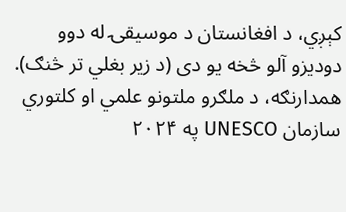کېږي، د افغانستان د موسیقۍ له دوو دودیزو آلو څخه یو دی (د زیر بغلي تر څنګ).
همدارنګه، د ملګرو ملتونو علمي او کلتوري سازمان UNESCO په ۲۰۲۴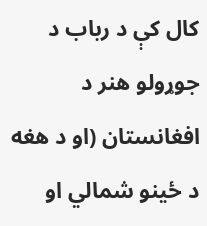کال کې د رباب د جوړولو هنر د افغانستان (او د هغه د ځینو شمالي او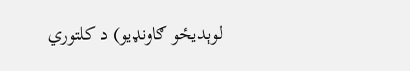لوېدیځو ګاونډیو) د کلتوري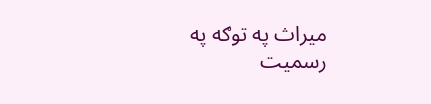میراث په توګه په رسمیت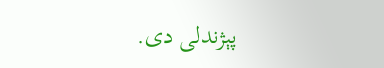پېژندلی دی.